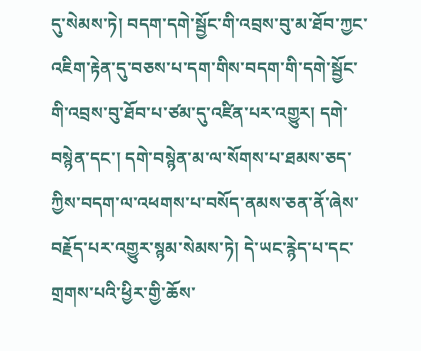དུ་སེམས་ཏེ། བདག་དགེ་སྦྱོང་གི་འབྲས་བུ་མ་ཐོབ་ཀྱང་འཇིག་རྟེན་དུ་བཅས་པ་དག་གིས་བདག་གི་དགེ་སྦྱོང་གི་འབྲས་བུ་ཐོབ་པ་ཙམ་དུ་འཛིན་པར་འགྱུར། དགེ་བསྙེན་དང་། དགེ་བསྙེན་མ་ལ་སོགས་པ་ཐམས་ཅད་ཀྱིས་བདག་ལ་འཕགས་པ་བསོད་ནམས་ཅན་ནོ་ཞེས་བརྗོད་པར་འགྱུར་སྙམ་སེམས་ཏེ། དེ་ཡང་རྙེད་པ་དང་གྲགས་པའི་ཕྱིར་གྱི་ཆོས་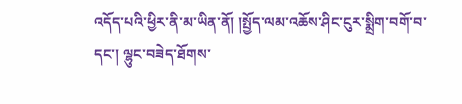འདོད་པའི་ཕྱིར་ནི་མ་ཡིན་ནོ། །སྤྱོད་ལམ་འཆོས་ཤིང་ངུར་སྨྲིག་བགོ་བ་དང་། ལྷུང་བཟེད་ཐོགས་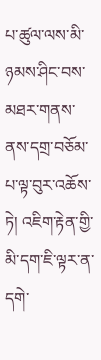པ་ཚུལ་ལས་མི་ཉམས་ཤིང་བས་མཐར་གནས་ནས་དགྲ་བཅོམ་པ་ལྟ་བུར་འཆོས་ཏེ། འཇིག་རྟེན་གྱི་མི་དག་ཇི་ལྟར་ན་དགེ་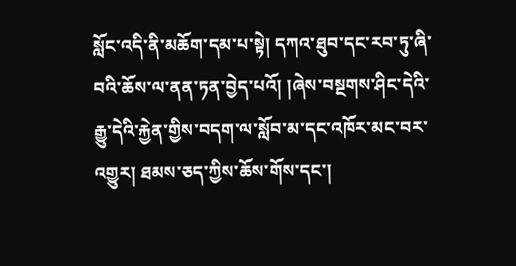སློང་འདི་ནི་མཆོག་དམ་པ་སྟེ། དཀའ་ཐུབ་དང་རབ་ཏུ་ཞི་བའི་ཆོས་ལ་ནན་ཏན་བྱེད་པའོ། །ཞེས་བསྔགས་ཤིང་དེའི་རྒྱུ་དེའི་རྐྱེན་གྱིས་བདག་ལ་སློབ་མ་དང་འཁོར་མང་བར་འགྱུར། ཐམས་ཅད་ཀྱིས་ཆོས་གོས་དང་།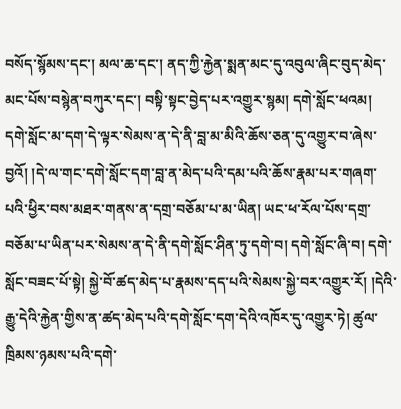བསོད་སྙོམས་དང་། མལ་ཆ་དང་། ནད་ཀྱི་རྐྱེན་སྨན་མང་དུ་འབུལ་ཞིང་བུད་མེད་མང་པོས་བསྙེན་བཀུར་དང་། བསྟི་སྟང་བྱེད་པར་འགྱུར་སྙམ། དགེ་སློང་ཕའམ། དགེ་སློང་མ་དག་དེ་ལྟར་སེམས་ན་དེ་ནི་བླ་མ་མིའི་ཆོས་ཅན་དུ་འགྱུར་བ་ཞེས་བྱའོ། །དེ་ལ་གང་དགེ་སློང་དག་བླ་ན་མེད་པའི་དམ་པའི་ཆོས་རྣམ་པར་གཞག་པའི་ཕྱིར་བས་མཐར་གནས་ན་དགྲ་བཅོམ་པ་མ་ཡིན། ཡང་ཕ་རོལ་པོས་དགྲ་བཅོམ་པ་ཡིན་པར་སེམས་ན་དེ་ནི་དགེ་སློང་ཤིན་ཏུ་དགེ་བ། དགེ་སློང་ཞི་བ། དགེ་སློང་བཟང་པོ་སྟེ། སྐྱེ་བོ་ཚད་མེད་པ་རྣམས་དད་པའི་སེམས་སྐྱེ་བར་འགྱུར་རོ། །དེའི་རྒྱུ་དེའི་རྐྱེན་གྱིས་ན་ཚད་མེད་པའི་དགེ་སློང་དག་དེའི་འཁོར་དུ་འགྱུར་ཏེ། ཚུལ་ཁྲིམས་ཉམས་པའི་དགེ་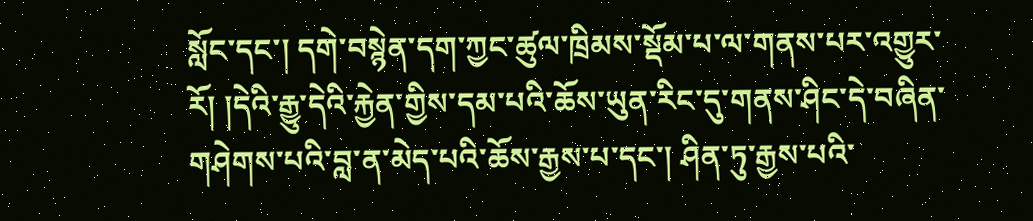སློང་དང་། དགེ་བསྙེན་དག་ཀྱང་ཚུལ་ཁྲིམས་སྡོམ་པ་ལ་གནས་པར་འགྱུར་རོ། །དེའི་རྒྱུ་དེའི་རྐྱེན་གྱིས་དམ་པའི་ཆོས་ཡུན་རིང་དུ་གནས་ཤིང་དེ་བཞིན་གཤེགས་པའི་བླ་ན་མེད་པའི་ཆོས་རྒྱས་པ་དང་། ཤིན་ཏུ་རྒྱས་པའི་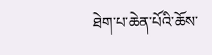ཐེག་པ་ཆེན་པོའི་ཆོས་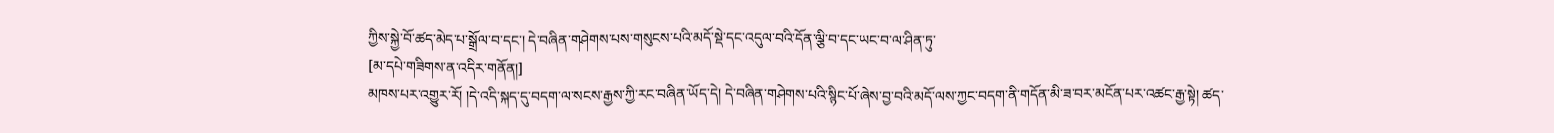ཀྱིས་སྐྱེ་བོ་ཚད་མེད་པ་སྒྲོལ་བ་དང་། དེ་བཞིན་གཤེགས་པས་གསུངས་པའི་མདོ་སྡེ་དང་འདུལ་བའི་དོན་ལྕི་བ་དང་ཡང་བ་ལ་ཤིན་ཏུ་
[མ་དཔེ་གཟིགས་ན་འདིར་གནོན།]
མཁས་པར་འགྱུར་རོ། །དེ་འདི་སྐད་དུ་བདག་ལ་སངས་རྒྱས་ཀྱི་རང་བཞིན་ཡོད་དེ། དེ་བཞིན་གཤེགས་པའི་སྙིང་པོ་ཞེས་བྱ་བའི་མདོ་ལས་ཀྱང་བདག་ནི་གདོན་མི་ཟ་བར་མངོན་པར་འཚང་རྒྱ་སྟེ། ཚད་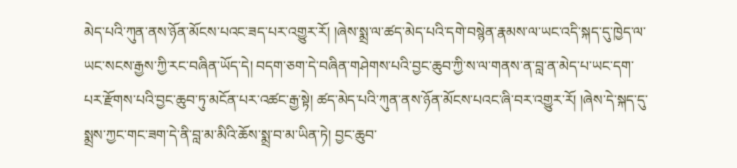མེད་པའི་ཀུན་ནས་ཉོན་མོངས་པའང་ཟད་པར་འགྱུར་རོ། །ཞེས་སྨྲ་ལ་ཚད་མེད་པའི་དགེ་བསྙེན་རྣམས་ལ་ཡང་འདི་སྐད་དུ་ཁྱེད་ལ་ཡང་སངས་རྒྱས་ཀྱི་རང་བཞིན་ཡོད་དེ། བདག་ཅག་དེ་བཞིན་གཤེགས་པའི་བྱང་ཆུབ་ཀྱི་ས་ལ་གནས་ན་བླ་ན་མེད་པ་ཡང་དག་པར་རྫོགས་པའི་བྱང་ཆུབ་ཏུ་མངོན་པར་འཚང་རྒྱ་སྟེ། ཚད་མེད་པའི་ཀུན་ནས་ཉོན་མོངས་པའང་ཞི་བར་འགྱུར་རོ། །ཞེས་དེ་སྐད་དུ་སྨྲས་ཀྱང་གང་ཟག་དེ་ནི་བླ་མ་མིའི་ཆོས་སྨྲ་བ་མ་ཡིན་ཏེ། བྱང་ཆུབ་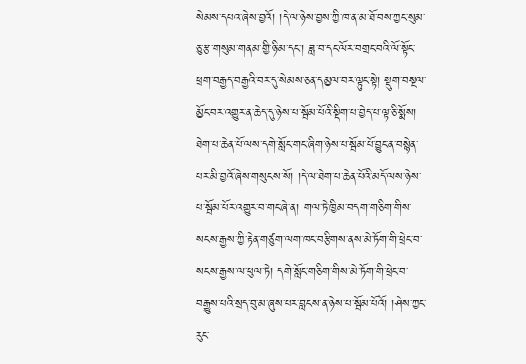སེམས་དཔའ་ཞེས་བྱའོ། །དེ་ལ་ཉེས་བྱས་ཀྱི་ཁ་ན་མ་ཐོ་བས་ཀྱང་སུམ་ཅུ་རྩ་གསུམ་གནམ་གྱི་ཉི་མ་དང་། ཟླ་བ་དང་ལོར་བགྲང་བའི་ལོ་སྟོང་ཕྲག་བརྒྱད་བརྒྱའི་བར་དུ་སེམས་ཅན་དམྱལ་བར་ལྟུང་སྟེ། སྡུག་བསྔལ་མྱོང་བར་འགྱུར་ན་ཆེད་དུ་ཉེས་པ་སྦོམ་པོའི་སྡིག་པ་བྱེད་པ་ལྟ་ཅི་སྨོས། ཐེག་པ་ཆེན་པོ་ལས་དགེ་སློང་གང་ཞིག་ཉེས་པ་སྦོམ་པོ་བྱུང་ན་བསྙེན་པར་མི་བྱའོ་ཞེས་གསུངས་སོ། །དེ་ལ་ཐེག་པ་ཆེན་པོའི་མདོ་ལས་ཉེས་པ་སྦོམ་པོར་འགྱུར་བ་གང་ཞེ་ན། གལ་ཏེ་ཁྱིམ་བདག་གཅིག་གིས་སངས་རྒྱས་ཀྱི་རྟེན་གཙུག་ལག་ཁང་བརྩིགས་ནས་མེ་ཏོག་གི་ཕྲེང་བ་སངས་རྒྱས་ལ་ཕུལ་ཏེ། དགེ་སློང་གཅིག་གིས་མེ་ཏོག་གི་ཕྲེང་བ་བརྒྱུས་པའི་སྲད་བུ་མ་ཞུས་པར་བླངས་ན་ཉེས་པ་སྦོམ་པོའོ། །ཤེས་ཀྱང་རུང་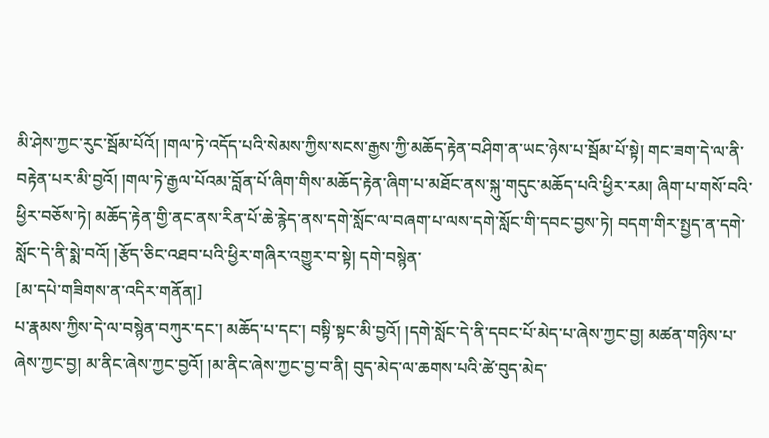མི་ཤེས་ཀྱང་རུང་སྦོམ་པོའོ། །གལ་ཏེ་འདོད་པའི་སེམས་ཀྱིས་སངས་རྒྱས་ཀྱི་མཆོད་རྟེན་བཤིག་ན་ཡང་ཉེས་པ་སྦོམ་པོ་སྟེ། གང་ཟག་དེ་ལ་ནི་བརྟེན་པར་མི་བྱའོ། །གལ་ཏེ་རྒྱལ་པོའམ་བློན་པོ་ཞིག་གིས་མཆོད་རྟེན་ཞིག་པ་མཐོང་ནས་སྐུ་གདུང་མཆོད་པའི་ཕྱིར་རམ། ཞིག་པ་གསོ་བའི་ཕྱིར་བཅོས་ཏེ། མཆོད་རྟེན་གྱི་ནང་ནས་རིན་པོ་ཆེ་རྙེད་ནས་དགེ་སློང་ལ་བཞག་པ་ལས་དགེ་སློང་གི་དབང་བྱས་ཏེ། བདག་གིར་སྤྱད་ན་དགེ་སློང་དེ་ནི་སྨེ་བའོ། །རྩོད་ཅིང་འཐབ་པའི་ཕྱིར་གཞིར་འགྱུར་བ་སྟེ། དགེ་བསྙེན་
[མ་དཔེ་གཟིགས་ན་འདིར་གནོན།]
པ་རྣམས་ཀྱིས་དེ་ལ་བསྙེན་བཀུར་དང་། མཆོད་པ་དང་། བསྟི་སྟང་མི་བྱའོ། །དགེ་སློང་དེ་ནི་དབང་པོ་མེད་པ་ཞེས་ཀྱང་བྱ། མཚན་གཉིས་པ་ཞེས་ཀྱང་བྱ། མ་ནིང་ཞེས་ཀྱང་བྱའོ། །མ་ནིང་ཞེས་ཀྱང་བྱ་བ་ནི། བུད་མེད་ལ་ཆགས་པའི་ཚེ་བུད་མེད་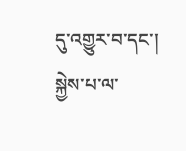དུ་འགྱུར་བ་དང་། སྐྱེས་པ་ལ་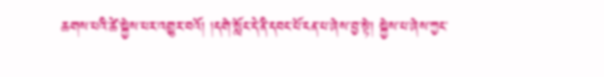ཆགས་པའི་ཚེ་སྐྱེས་པར་འགྱུར་བའོ། །དགེ་སློང་དེ་ནི་དབང་པོ་ངན་པ་ཞེས་བྱ་སྟེ། སྐྱེས་པ་ཞེས་ཀྱང་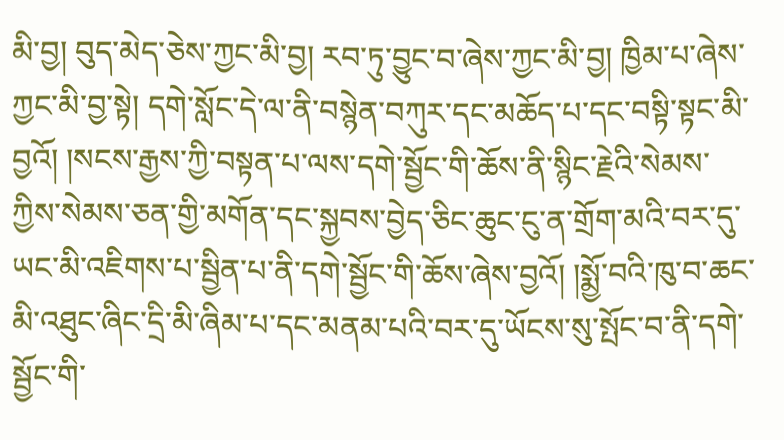མི་བྱ། བུད་མེད་ཅེས་ཀྱང་མི་བྱ། རབ་ཏུ་བྱུང་བ་ཞེས་ཀྱང་མི་བྱ། ཁྱིམ་པ་ཞེས་ཀྱང་མི་བྱ་སྟེ། དགེ་སློང་དེ་ལ་ནི་བསྙེན་བཀུར་དང་མཆོད་པ་དང་བསྟི་སྟང་མི་བྱའོ། །སངས་རྒྱས་ཀྱི་བསྟན་པ་ལས་དགེ་སྦྱོང་གི་ཆོས་ནི་སྙིང་རྗེའི་སེམས་ཀྱིས་སེམས་ཅན་གྱི་མགོན་དང་སྐྱབས་བྱེད་ཅིང་ཆུང་ངུ་ན་གྲོག་མའི་བར་དུ་ཡང་མི་འཇིགས་པ་སྦྱིན་པ་ནི་དགེ་སྦྱོང་གི་ཆོས་ཞེས་བྱའོ། །སྨྱོ་བའི་ཁུ་བ་ཆང་མི་འཐུང་ཞིང་དྲི་མི་ཞིམ་པ་དང་མནམ་པའི་བར་དུ་ཡོངས་སུ་སྤོང་བ་ནི་དགེ་སྦྱོང་གི་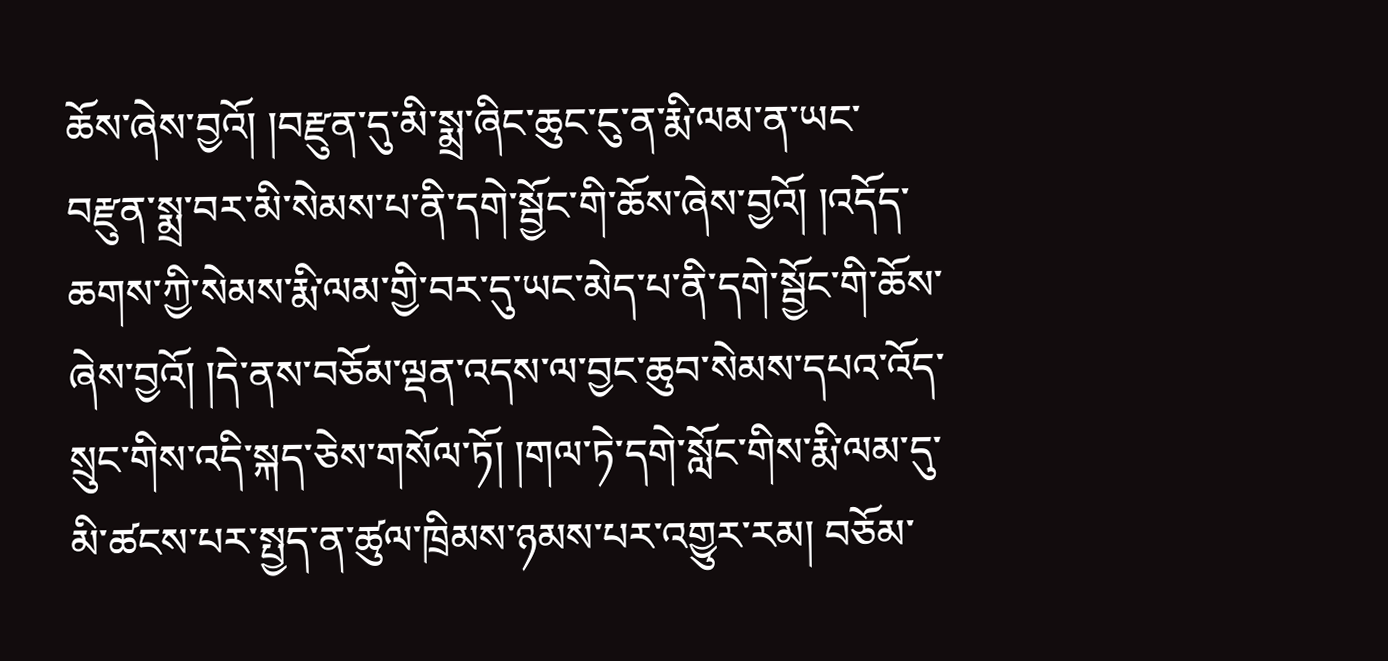ཆོས་ཞེས་བྱའོ། །བརྫུན་དུ་མི་སྨྲ་ཞིང་ཆུང་ངུ་ན་རྨི་ལམ་ན་ཡང་བརྫུན་སྨྲ་བར་མི་སེམས་པ་ནི་དགེ་སྦྱོང་གི་ཆོས་ཞེས་བྱའོ། །འདོད་ཆགས་ཀྱི་སེམས་རྨི་ལམ་གྱི་བར་དུ་ཡང་མེད་པ་ནི་དགེ་སྦྱོང་གི་ཆོས་ཞེས་བྱའོ། །དེ་ནས་བཅོམ་ལྡན་འདས་ལ་བྱང་ཆུབ་སེམས་དཔའ་འོད་སྲུང་གིས་འདི་སྐད་ཅེས་གསོལ་ཏོ། །གལ་ཏེ་དགེ་སློང་གིས་རྨི་ལམ་དུ་མི་ཚངས་པར་སྤྱད་ན་ཚུལ་ཁྲིམས་ཉམས་པར་འགྱུར་རམ། བཅོམ་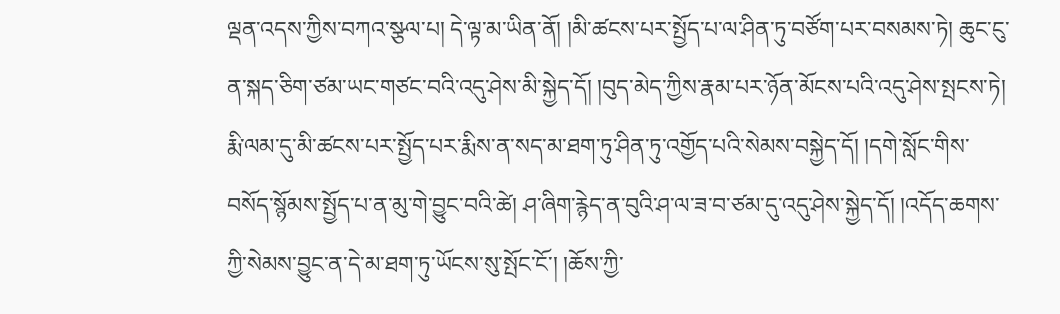ལྡན་འདས་ཀྱིས་བཀའ་སྩལ་པ། དེ་ལྟ་མ་ཡིན་ནོ། །མི་ཚངས་པར་སྤྱོད་པ་ལ་ཤིན་ཏུ་བཙོག་པར་བསམས་ཏེ། ཆུང་ངུ་ན་སྐད་ཅིག་ཙམ་ཡང་གཙང་བའི་འདུ་ཤེས་མི་སྐྱེད་དོ། །བུད་མེད་ཀྱིས་རྣམ་པར་ཉོན་མོངས་པའི་འདུ་ཤེས་སྤངས་ཏེ། རྨི་ལམ་དུ་མི་ཚངས་པར་སྤྱོད་པར་རྨིས་ན་སད་མ་ཐག་ཏུ་ཤིན་ཏུ་འགྱོད་པའི་སེམས་བསྐྱེད་དོ། །དགེ་སློང་གིས་བསོད་སྙོམས་སྤྱོད་པ་ན་མུ་གེ་བྱུང་བའི་ཚེ། ཤ་ཞིག་རྙེད་ན་བུའི་ཤ་ལ་ཟ་བ་ཙམ་དུ་འདུ་ཤེས་སྐྱེད་དོ། །འདོད་ཆགས་ཀྱི་སེམས་བྱུང་ན་དེ་མ་ཐག་ཏུ་ཡོངས་སུ་སྤོང་ངོ་། །ཆོས་ཀྱི་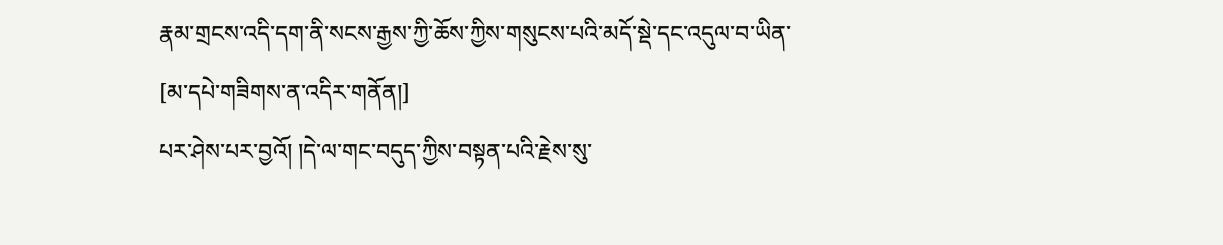རྣམ་གྲངས་འདི་དག་ནི་སངས་རྒྱས་ཀྱི་ཆོས་ཀྱིས་གསུངས་པའི་མདོ་སྡེ་དང་འདུལ་བ་ཡིན་
[མ་དཔེ་གཟིགས་ན་འདིར་གནོན།]
པར་ཤེས་པར་བྱའོ། །དེ་ལ་གང་བདུད་ཀྱིས་བསྟན་པའི་རྗེས་སུ་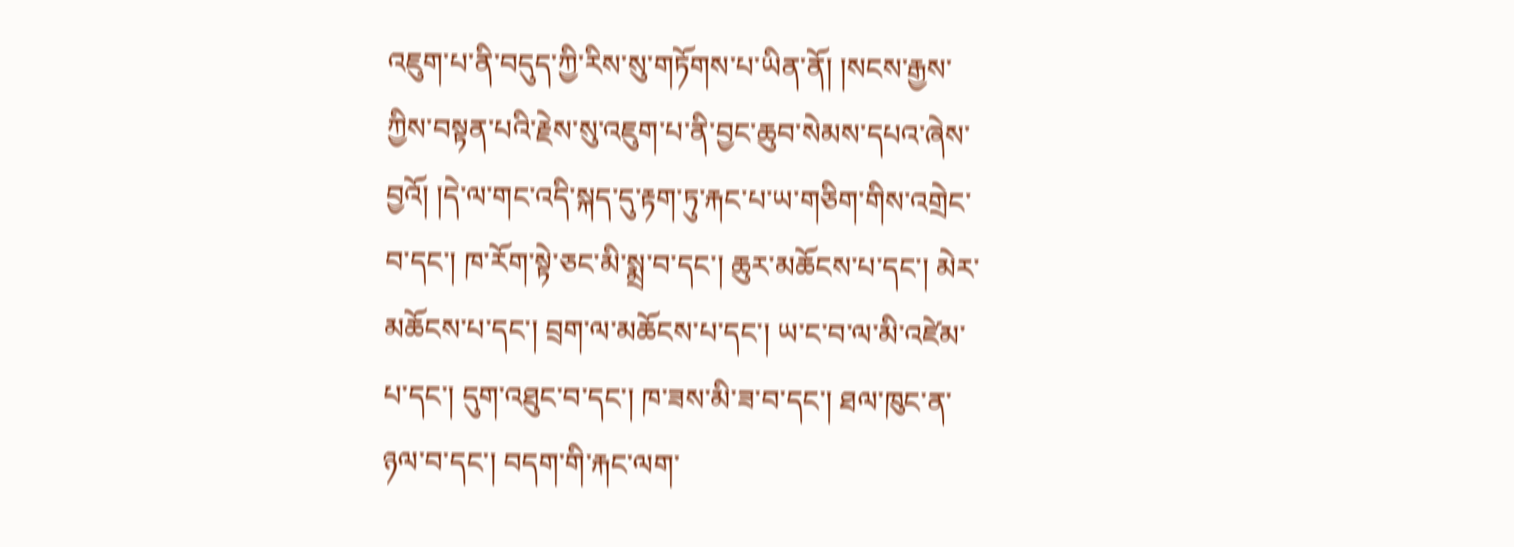འཇུག་པ་ནི་བདུད་ཀྱི་རིས་སུ་གཏོགས་པ་ཡིན་ནོ། །སངས་རྒྱས་ཀྱིས་བསྟན་པའི་རྗེས་སུ་འཇུག་པ་ནི་བྱང་ཆུབ་སེམས་དཔའ་ཞེས་བྱའོ། །དེ་ལ་གང་འདི་སྐད་དུ་རྟག་ཏུ་རྐང་པ་ཡ་གཅིག་གིས་འགྲེང་བ་དང་། ཁ་རོག་སྟེ་ཅང་མི་སྨྲ་བ་དང་། ཆུར་མཆོངས་པ་དང་། མེར་མཆོངས་པ་དང་། བྲག་ལ་མཆོངས་པ་དང་། ཡ་ང་བ་ལ་མི་འཛེམ་པ་དང་། དུག་འཐུང་བ་དང་། ཁ་ཟས་མི་ཟ་བ་དང་། ཐལ་ཁུང་ན་ཉལ་བ་དང་། བདག་གི་རྐང་ལག་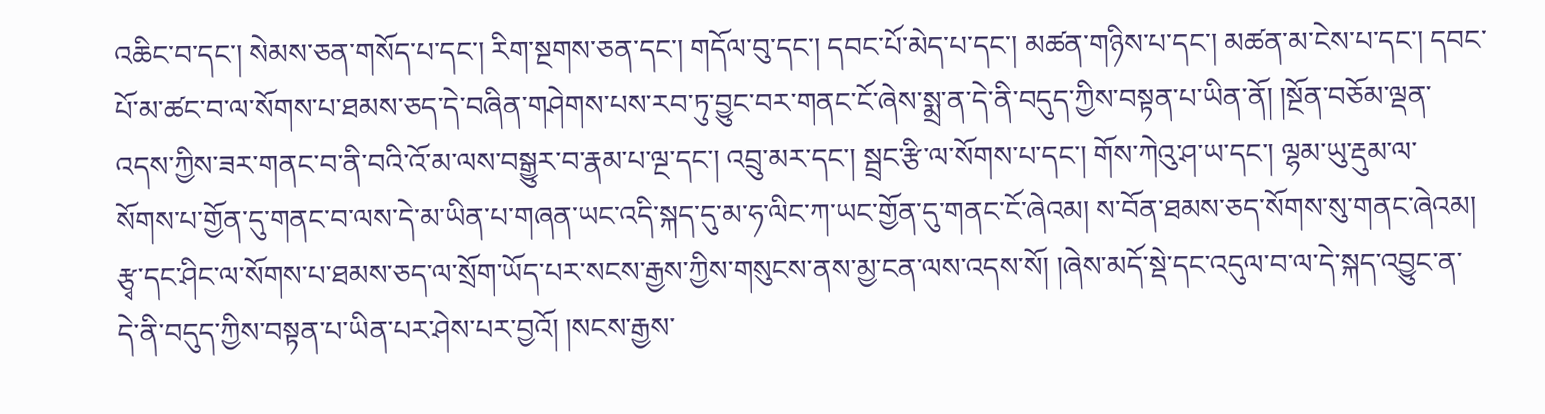འཆིང་བ་དང་། སེམས་ཅན་གསོད་པ་དང་། རིག་སྔགས་ཅན་དང་། གདོལ་བུ་དང་། དབང་པོ་མེད་པ་དང་། མཚན་གཉིས་པ་དང་། མཚན་མ་ངེས་པ་དང་། དབང་པོ་མ་ཚང་བ་ལ་སོགས་པ་ཐམས་ཅད་དེ་བཞིན་གཤེགས་པས་རབ་ཏུ་བྱུང་བར་གནང་ངོ་ཞེས་སྨྲ་ན་དེ་ནི་བདུད་ཀྱིས་བསྟན་པ་ཡིན་ནོ། །སྔོན་བཅོམ་ལྡན་འདས་ཀྱིས་ཟར་གནང་བ་ནི་བའི་འོ་མ་ལས་བསྒྱུར་བ་རྣམ་པ་ལྔ་དང་། འབྲུ་མར་དང་། སྦྲང་རྩི་ལ་སོགས་པ་དང་། གོས་ཀེའུ་ཤ་ཡ་དང་། ལྷམ་ཡུ་རྡུམ་ལ་སོགས་པ་གྱོན་དུ་གནང་བ་ལས་དེ་མ་ཡིན་པ་གཞན་ཡང་འདི་སྐད་དུ་མ་ཧ་ལིང་ཀ་ཡང་གྱོན་དུ་གནང་ངོ་ཞེའམ། ས་བོན་ཐམས་ཅད་སོགས་སུ་གནང་ཞེའམ། རྩྭ་དང་ཤིང་ལ་སོགས་པ་ཐམས་ཅད་ལ་སྲོག་ཡོད་པར་སངས་རྒྱས་ཀྱིས་གསུངས་ནས་མྱ་ངན་ལས་འདས་སོ། །ཞེས་མདོ་སྡེ་དང་འདུལ་བ་ལ་དེ་སྐད་འབྱུང་ན་དེ་ནི་བདུད་ཀྱིས་བསྟན་པ་ཡིན་པར་ཤེས་པར་བྱའོ། །སངས་རྒྱས་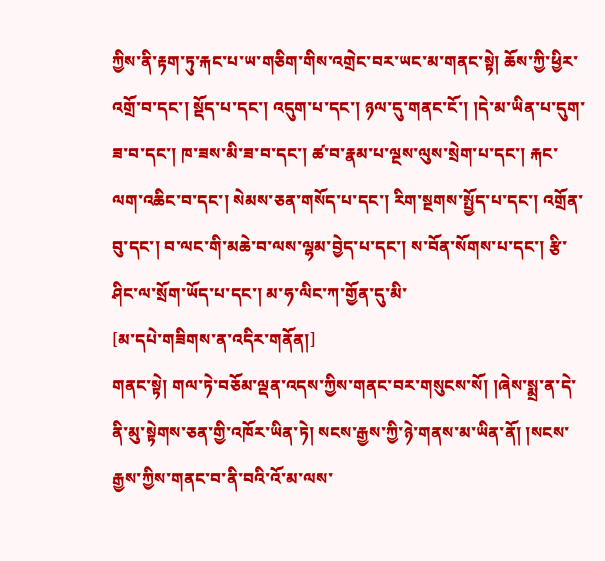ཀྱིས་ནི་རྟག་ཏུ་རྐང་པ་ཡ་གཅིག་གིས་འགྲེང་བར་ཡང་མ་གནང་སྟེ། ཆོས་ཀྱི་ཕྱིར་འགྲོ་བ་དང་། སྡོད་པ་དང་། འདུག་པ་དང་། ཉལ་དུ་གནང་ངོ་། །དེ་མ་ཡིན་པ་དུག་ཟ་བ་དང་། ཁ་ཟས་མི་ཟ་བ་དང་། ཚ་བ་རྣམ་པ་ལྔས་ལུས་སྲེག་པ་དང་། རྐང་ལག་འཆིང་བ་དང་། སེམས་ཅན་གསོད་པ་དང་། རིག་སྔགས་སྤྱོད་པ་དང་། འགྲོན་བུ་དང་། བ་ལང་གི་མཆེ་བ་ལས་ལྷམ་བྱེད་པ་དང་། ས་བོན་སོགས་པ་དང་། རྩི་ཤིང་ལ་སྲོག་ཡོད་པ་དང་། མ་ཧ་ལིང་ཀ་གྱོན་དུ་མི་
[མ་དཔེ་གཟིགས་ན་འདིར་གནོན།]
གནང་སྟེ། གལ་ཏེ་བཅོམ་ལྡན་འདས་ཀྱིས་གནང་བར་གསུངས་སོ། །ཞེས་སྨྲ་ན་དེ་ནི་མུ་སྟེགས་ཅན་གྱི་འཁོར་ཡིན་ཏེ། སངས་རྒྱས་ཀྱི་ཉེ་གནས་མ་ཡིན་ནོ། །སངས་རྒྱས་ཀྱིས་གནང་བ་ནི་བའི་འོ་མ་ལས་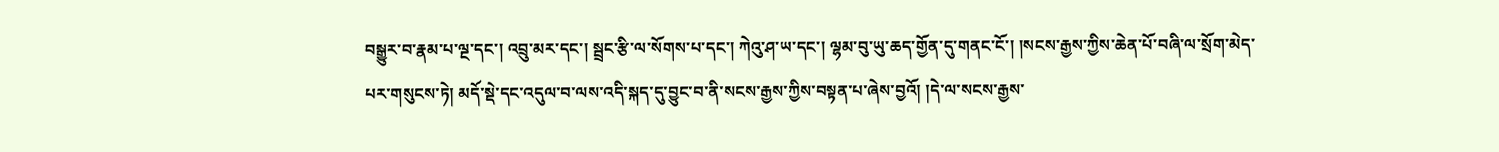བསྒྱུར་བ་རྣམ་པ་ལྔ་དང་། འབྲུ་མར་དང་། སྦྲང་རྩི་ལ་སོགས་པ་དང་། ཀེའུ་ཤ་ཡ་དང་། ལྷམ་བུ་ཡུ་ཆད་གྱོན་དུ་གནང་ངོ་། །སངས་རྒྱས་ཀྱིས་ཆེན་པོ་བཞི་ལ་སྲོག་མེད་པར་གསུངས་ཏེ། མདོ་སྡེ་དང་འདུལ་བ་ལས་འདི་སྐད་དུ་བྱུང་བ་ནི་སངས་རྒྱས་ཀྱིས་བསྟན་པ་ཞེས་བྱའོ། །དེ་ལ་སངས་རྒྱས་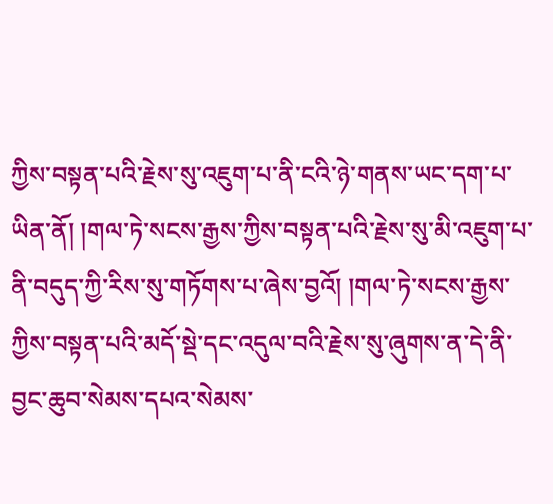ཀྱིས་བསྟན་པའི་རྗེས་སུ་འཇུག་པ་ནི་ངའི་ཉེ་གནས་ཡང་དག་པ་ཡིན་ནོ། །གལ་ཏེ་སངས་རྒྱས་ཀྱིས་བསྟན་པའི་རྗེས་སུ་མི་འཇུག་པ་ནི་བདུད་ཀྱི་རིས་སུ་གཏོགས་པ་ཞེས་བྱའོ། །གལ་ཏེ་སངས་རྒྱས་ཀྱིས་བསྟན་པའི་མདོ་སྡེ་དང་འདུལ་བའི་རྗེས་སུ་ཞུགས་ན་དེ་ནི་བྱང་ཆུབ་སེམས་དཔའ་སེམས་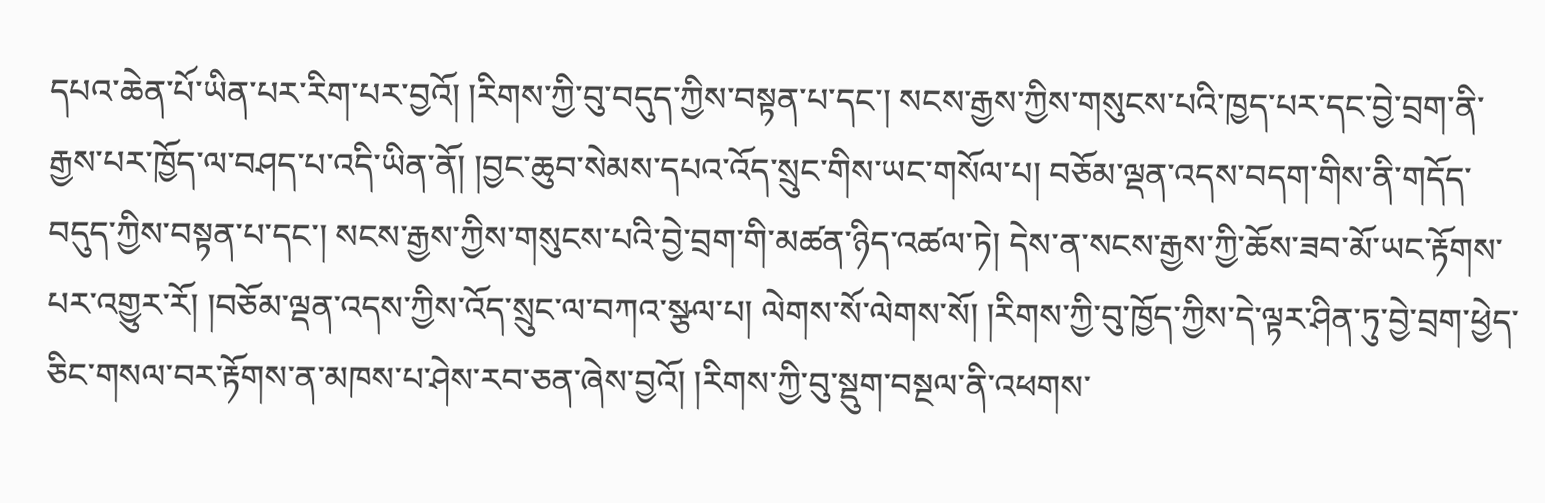དཔའ་ཆེན་པོ་ཡིན་པར་རིག་པར་བྱའོ། །རིགས་ཀྱི་བུ་བདུད་ཀྱིས་བསྟན་པ་དང་། སངས་རྒྱས་ཀྱིས་གསུངས་པའི་ཁྱད་པར་དང་བྱེ་བྲག་ནི་རྒྱས་པར་ཁྱོད་ལ་བཤད་པ་འདི་ཡིན་ནོ། །བྱང་ཆུབ་སེམས་དཔའ་འོད་སྲུང་གིས་ཡང་གསོལ་པ། བཅོམ་ལྡན་འདས་བདག་གིས་ནི་གདོད་བདུད་ཀྱིས་བསྟན་པ་དང་། སངས་རྒྱས་ཀྱིས་གསུངས་པའི་བྱེ་བྲག་གི་མཚན་ཉིད་འཚལ་ཏེ། དེས་ན་སངས་རྒྱས་ཀྱི་ཆོས་ཟབ་མོ་ཡང་རྟོགས་པར་འགྱུར་རོ། །བཅོམ་ལྡན་འདས་ཀྱིས་འོད་སྲུང་ལ་བཀའ་སྩལ་པ། ལེགས་སོ་ལེགས་སོ། །རིགས་ཀྱི་བུ་ཁྱོད་ཀྱིས་དེ་ལྟར་ཤིན་ཏུ་བྱེ་བྲག་ཕྱེད་ཅིང་གསལ་བར་རྟོགས་ན་མཁས་པ་ཤེས་རབ་ཅན་ཞེས་བྱའོ། །རིགས་ཀྱི་བུ་སྡུག་བསྔལ་ནི་འཕགས་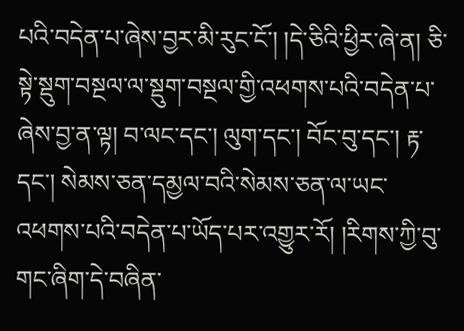པའི་བདེན་པ་ཞེས་བྱར་མི་རུང་ངོ་། །དེ་ཅིའི་ཕྱིར་ཞེ་ན། ཅི་སྟེ་སྡུག་བསྔལ་ལ་སྡུག་བསྔལ་གྱི་འཕགས་པའི་བདེན་པ་ཞེས་བྱ་ན་ལྟ། བ་ལང་དང་། ལུག་དང་། བོང་བུ་དང་། རྟ་དང་། སེམས་ཅན་དམྱལ་བའི་སེམས་ཅན་ལ་ཡང་འཕགས་པའི་བདེན་པ་ཡོད་པར་འགྱུར་རོ། །རིགས་ཀྱི་བུ་གང་ཞིག་དེ་བཞིན་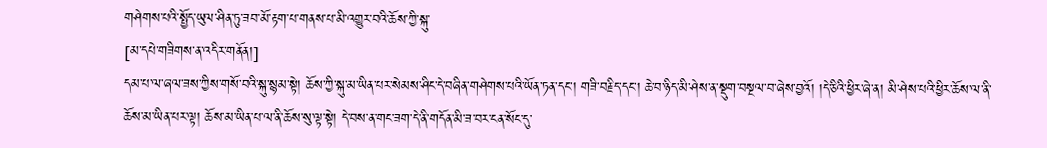གཤེགས་པའི་སྤྱོད་ཡུལ་ཤིན་ཏུ་ཟབ་མོ་རྟག་པ་གནས་པ་མི་འགྱུར་བའི་ཆོས་ཀྱི་སྐུ་
[མ་དཔེ་གཟིགས་ན་འདིར་གནོན།]
དམ་པ་ལ་ཞལ་ཟས་ཀྱིས་གསོ་བའི་སྐུ་སྙམ་སྟེ། ཆོས་ཀྱི་སྐུ་མ་ཡིན་པར་སེམས་ཤིང་དེ་བཞིན་གཤེགས་པའི་ཡོན་ཏན་དང་། གཟི་བརྗིད་དང་། ཆེ་བ་ཉིད་མི་ཤེས་ན་སྡུག་བསྔལ་བ་ཞེས་བྱའོ། །དེ་ཅིའི་ཕྱིར་ཞེ་ན། མི་ཤེས་པའི་ཕྱིར་ཆོས་ལ་ནི་ཆོས་མ་ཡིན་པར་ལྟ། ཆོས་མ་ཡིན་པ་ལ་ནི་ཆོས་སུ་ལྟ་སྟེ། དེ་བས་ན་གང་ཟག་དེ་ནི་གདོན་མི་ཟ་བར་ངན་སོང་དུ་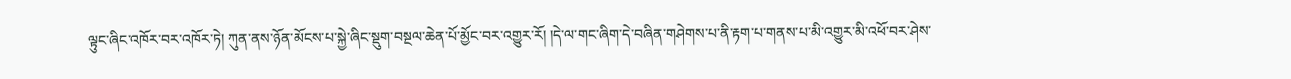ལྟུང་ཞིང་འཁོར་བར་འཁོར་ཏེ། ཀུན་ནས་ཉོན་མོངས་པ་སྐྱེ་ཞིང་སྡུག་བསྔལ་ཆེན་པོ་མྱོང་བར་འགྱུར་རོ། །དེ་ལ་གང་ཞིག་དེ་བཞིན་གཤེགས་པ་ནི་རྟག་པ་གནས་པ་མི་འགྱུར་མི་འཕོ་བར་ཤེས་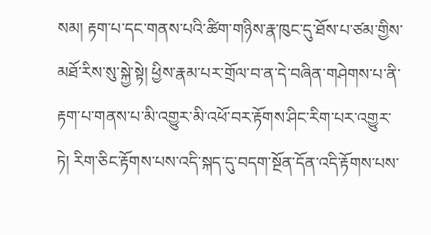སམ། རྟག་པ་དང་གནས་པའི་ཚིག་གཉིས་རྣ་ཁུང་དུ་ཐོས་པ་ཙམ་གྱིས་མཐོ་རིས་སུ་སྐྱེ་སྟེ། ཕྱིས་རྣམ་པར་གྲོལ་བ་ན་དེ་བཞིན་གཤེགས་པ་ནི་རྟག་པ་གནས་པ་མི་འགྱུར་མི་འཕོ་བར་རྟོགས་ཤིང་རིག་པར་འགྱུར་ཏེ། རིག་ཅིང་རྟོགས་པས་འདི་སྐད་དུ་བདག་སྔོན་དོན་འདི་རྟོགས་པས་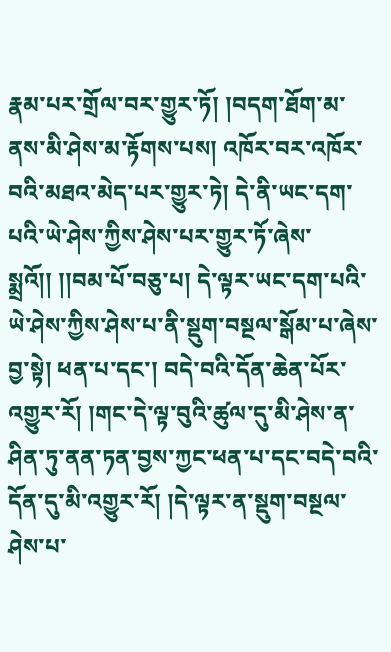རྣམ་པར་གྲོལ་བར་གྱུར་ཏོ། །བདག་ཐོག་མ་ནས་མི་ཤེས་མ་རྟོགས་པས། འཁོར་བར་འཁོར་བའི་མཐའ་མེད་པར་གྱུར་ཏེ། དེ་ནི་ཡང་དག་པའི་ཡེ་ཤེས་ཀྱིས་ཤེས་པར་གྱུར་ཏོ་ཞེས་སྨྲའོ།། །།བམ་པོ་བཅུ་པ། དེ་ལྟར་ཡང་དག་པའི་ཡེ་ཤེས་ཀྱིས་ཤེས་པ་ནི་སྡུག་བསྔལ་སྒོམ་པ་ཞེས་བྱ་སྟེ། ཕན་པ་དང་། བདེ་བའི་དོན་ཆེན་པོར་འགྱུར་རོ། །གང་དེ་ལྟ་བུའི་ཚུལ་དུ་མི་ཤེས་ན་ཤིན་ཏུ་ནན་ཏན་བྱས་ཀྱང་ཕན་པ་དང་བདེ་བའི་དོན་དུ་མི་འགྱུར་རོ། །དེ་ལྟར་ན་སྡུག་བསྔལ་ཤེས་པ་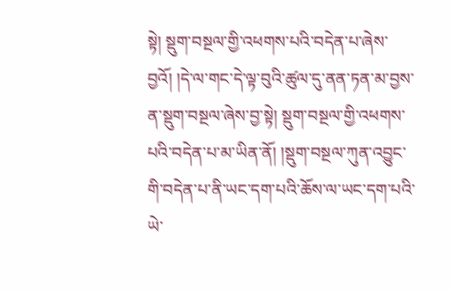སྟེ། སྡུག་བསྔལ་གྱི་འཕགས་པའི་བདེན་པ་ཞེས་བྱའོ། །དེ་ལ་གང་དེ་ལྟ་བུའི་ཚུལ་དུ་ནན་ཏན་མ་བྱས་ན་སྡུག་བསྔལ་ཞེས་བྱ་སྟེ། སྡུག་བསྔལ་གྱི་འཕགས་པའི་བདེན་པ་མ་ཡིན་ནོ། །སྡུག་བསྔལ་ཀུན་འབྱུང་གི་བདེན་པ་ནི་ཡང་དག་པའི་ཆོས་ལ་ཡང་དག་པའི་ཡེ་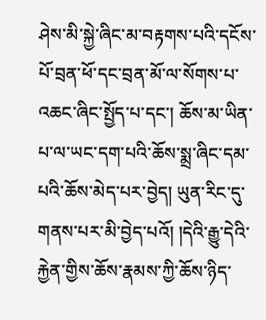ཤེས་མི་སྐྱེ་ཞིང་མ་བརྟགས་པའི་དངོས་པོ་བྲན་ཕོ་དང་བྲན་མོ་ལ་སོགས་པ་འཆང་ཞིང་སྤྱོད་པ་དང་། ཆོས་མ་ཡིན་པ་ལ་ཡང་དག་པའི་ཆོས་སྨྲ་ཞིང་དམ་པའི་ཆོས་མེད་པར་བྱེད། ཡུན་རིང་དུ་གནས་པར་མི་བྱེད་པའོ། །དེའི་རྒྱུ་དེའི་རྐྱེན་གྱིས་ཆོས་རྣམས་ཀྱི་ཆོས་ཉིད་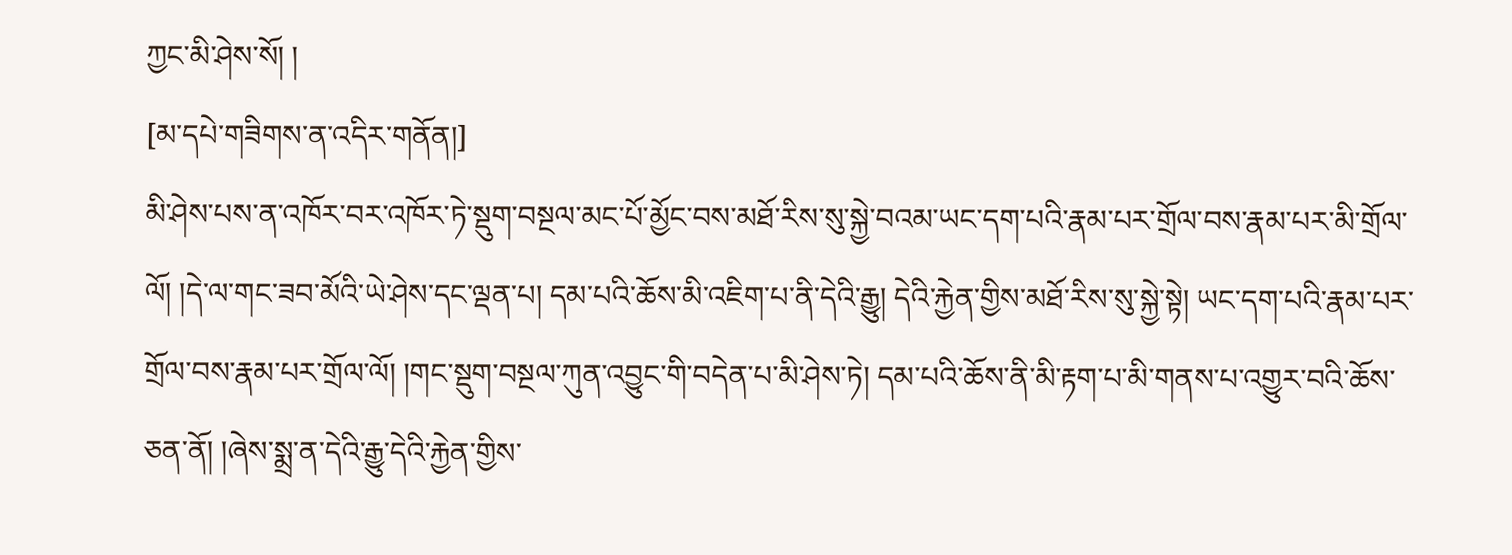ཀྱང་མི་ཤེས་སོ། །
[མ་དཔེ་གཟིགས་ན་འདིར་གནོན།]
མི་ཤེས་པས་ན་འཁོར་བར་འཁོར་ཏེ་སྡུག་བསྔལ་མང་པོ་མྱོང་བས་མཐོ་རིས་སུ་སྐྱེ་བའམ་ཡང་དག་པའི་རྣམ་པར་གྲོལ་བས་རྣམ་པར་མི་གྲོལ་ལོ། །དེ་ལ་གང་ཟབ་མོའི་ཡེ་ཤེས་དང་ལྡན་པ། དམ་པའི་ཆོས་མི་འཇིག་པ་ནི་དེའི་རྒྱུ། དེའི་རྐྱེན་གྱིས་མཐོ་རིས་སུ་སྐྱེ་སྟེ། ཡང་དག་པའི་རྣམ་པར་གྲོལ་བས་རྣམ་པར་གྲོལ་ལོ། །གང་སྡུག་བསྔལ་ཀུན་འབྱུང་གི་བདེན་པ་མི་ཤེས་ཏེ། དམ་པའི་ཆོས་ནི་མི་རྟག་པ་མི་གནས་པ་འགྱུར་བའི་ཆོས་ཅན་ནོ། །ཞེས་སྨྲ་ན་དེའི་རྒྱུ་དེའི་རྐྱེན་གྱིས་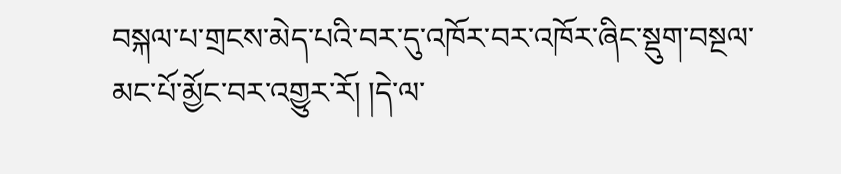བསྐལ་པ་གྲངས་མེད་པའི་བར་དུ་འཁོར་བར་འཁོར་ཞིང་སྡུག་བསྔལ་མང་པོ་མྱོང་བར་འགྱུར་རོ། །དེ་ལ་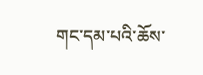གང་དམ་པའི་ཆོས་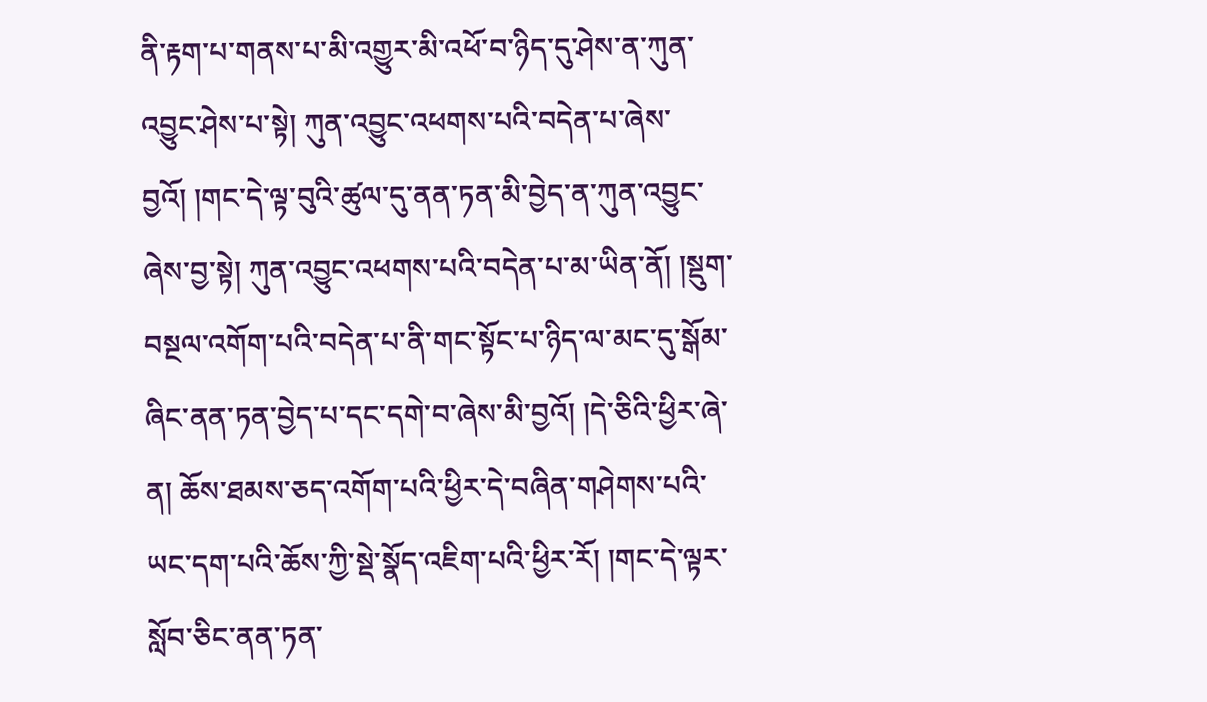ནི་རྟག་པ་གནས་པ་མི་འགྱུར་མི་འཕོ་བ་ཉིད་དུ་ཤེས་ན་ཀུན་འབྱུང་ཤེས་པ་སྟེ། ཀུན་འབྱུང་འཕགས་པའི་བདེན་པ་ཞེས་བྱའོ། །གང་དེ་ལྟ་བུའི་ཚུལ་དུ་ནན་ཏན་མི་བྱེད་ན་ཀུན་འབྱུང་ཞེས་བྱ་སྟེ། ཀུན་འབྱུང་འཕགས་པའི་བདེན་པ་མ་ཡིན་ནོ། །སྡུག་བསྔལ་འགོག་པའི་བདེན་པ་ནི་གང་སྟོང་པ་ཉིད་ལ་མང་དུ་སྒོམ་ཞིང་ནན་ཏན་བྱེད་པ་དང་དགེ་བ་ཞེས་མི་བྱའོ། །དེ་ཅིའི་ཕྱིར་ཞེ་ན། ཆོས་ཐམས་ཅད་འགོག་པའི་ཕྱིར་དེ་བཞིན་གཤེགས་པའི་ཡང་དག་པའི་ཆོས་ཀྱི་སྡེ་སྣོད་འཇིག་པའི་ཕྱིར་རོ། །གང་དེ་ལྟར་སློབ་ཅིང་ནན་ཏན་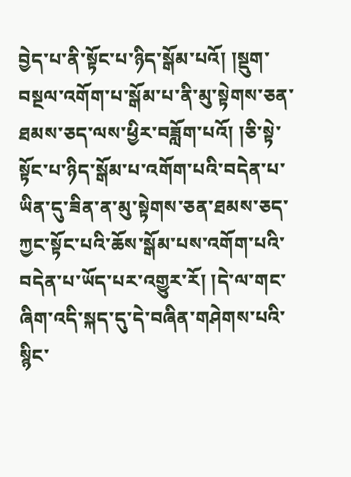བྱེད་པ་ནི་སྟོང་པ་ཉིད་སྒོམ་པའོ། །སྡུག་བསྔལ་འགོག་པ་སྒོམ་པ་ནི་མུ་སྟེགས་ཅན་ཐམས་ཅད་ལས་ཕྱིར་བཟློག་པའོ། །ཅི་སྟེ་སྟོང་པ་ཉིད་སྒོམ་པ་འགོག་པའི་བདེན་པ་ཡིན་དུ་ཟིན་ན་མུ་སྟེགས་ཅན་ཐམས་ཅད་ཀྱང་སྟོང་པའི་ཆོས་སྒོམ་པས་འགོག་པའི་བདེན་པ་ཡོད་པར་འགྱུར་རོ། །དེ་ལ་གང་ཞིག་འདི་སྐད་དུ་དེ་བཞིན་གཤེགས་པའི་སྙིང་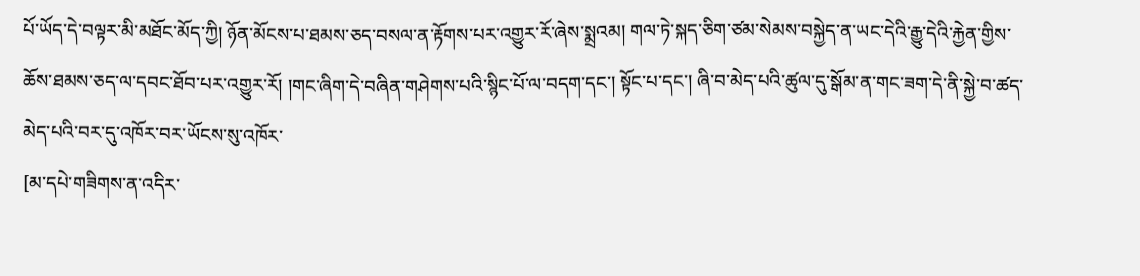པོ་ཡོད་དེ་བལྟར་མི་མཐོང་མོད་ཀྱི། ཉོན་མོངས་པ་ཐམས་ཅད་བསལ་ན་རྟོགས་པར་འགྱུར་རོ་ཞེས་སྨྲའམ། གལ་ཏེ་སྐད་ཅིག་ཙམ་སེམས་བསྐྱེད་ན་ཡང་དེའི་རྒྱུ་དེའི་རྐྱེན་གྱིས་ཆོས་ཐམས་ཅད་ལ་དབང་ཐོབ་པར་འགྱུར་རོ། །གང་ཞིག་དེ་བཞིན་གཤེགས་པའི་སྙིང་པོ་ལ་བདག་དང་། སྟོང་པ་དང་། ཞི་བ་མེད་པའི་ཚུལ་དུ་སྒོམ་ན་གང་ཟག་དེ་ནི་སྐྱེ་བ་ཚད་མེད་པའི་བར་དུ་འཁོར་བར་ཡོངས་སུ་འཁོར་
[མ་དཔེ་གཟིགས་ན་འདིར་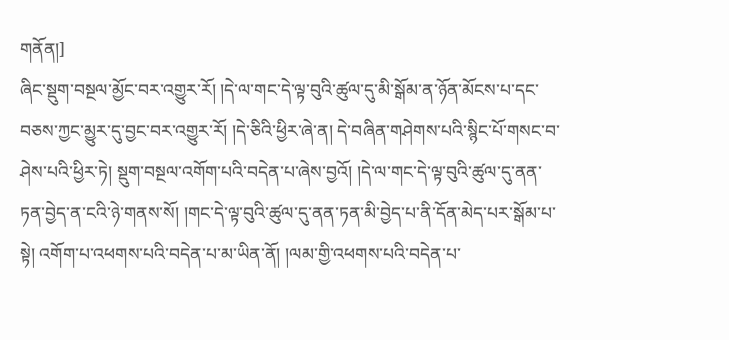གནོན།]
ཞིང་སྡུག་བསྔལ་མྱོང་བར་འགྱུར་རོ། །དེ་ལ་གང་དེ་ལྟ་བུའི་ཚུལ་དུ་མི་སྒོམ་ན་ཉོན་མོངས་པ་དང་བཅས་ཀྱང་མྱུར་དུ་བྱང་བར་འགྱུར་རོ། །དེ་ཅིའི་ཕྱིར་ཞེ་ན། དེ་བཞིན་གཤེགས་པའི་སྙིང་པོ་གསང་བ་ཤེས་པའི་ཕྱིར་ཏེ། སྡུག་བསྔལ་འགོག་པའི་བདེན་པ་ཞེས་བྱའོ། །དེ་ལ་གང་དེ་ལྟ་བུའི་ཚུལ་དུ་ནན་ཏན་བྱེད་ན་ངའི་ཉེ་གནས་སོ། །གང་དེ་ལྟ་བུའི་ཚུལ་དུ་ནན་ཏན་མི་བྱེད་པ་ནི་དོན་མེད་པར་སྒོམ་པ་སྟེ། འགོག་པ་འཕགས་པའི་བདེན་པ་མ་ཡིན་ནོ། །ལམ་གྱི་འཕགས་པའི་བདེན་པ་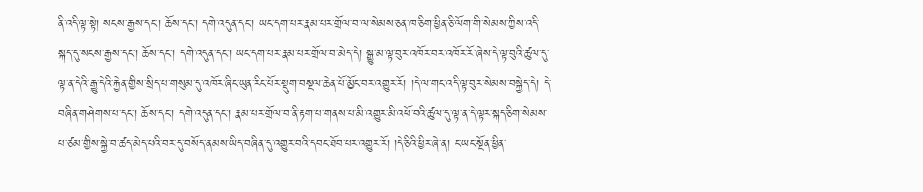ནི་འདི་ལྟ་སྟེ། སངས་རྒྱས་དང་། ཆོས་དང་། དགེ་འདུན་དང་། ཡང་དག་པར་རྣམ་པར་གྲོལ་བ་ལ་སེམས་ཅན་ཁ་ཅིག་ཕྱིན་ཅི་ལོག་གི་སེམས་ཀྱིས་འདི་སྐད་དུ་སངས་རྒྱས་དང་། ཆོས་དང་། དགེ་འདུན་དང་། ཡང་དག་པར་རྣམ་པར་གྲོལ་བ་མེད་དེ། སྒྱུ་མ་ལྟ་བུར་འཁོར་བར་འཁོར་རོ་ཞེས་དེ་ལྟ་བུའི་ཚུལ་དུ་ལྟ་ན་དེའི་རྒྱུ་དེའི་རྐྱེན་གྱིས་སྲིད་པ་གསུམ་དུ་འཁོར་ཞིང་ཡུན་རིང་པོར་སྡུག་བསྔལ་ཆེན་པོ་མྱོང་བར་འགྱུར་རོ། །དེ་ལ་གང་འདི་ལྟ་བུར་སེམས་བསྐྱེད་དེ། དེ་བཞིན་གཤེགས་པ་དང་། ཆོས་དང་། དགེ་འདུན་དང་། རྣམ་པར་གྲོལ་བ་ནི་རྟག་པ་གནས་པ་མི་འགྱུར་མི་འཕོ་བའི་ཚུལ་དུ་ལྟ་ན་དེ་ལྟར་སྐད་ཅིག་སེམས་པ་ཙམ་གྱིས་སྐྱེ་བ་ཚད་མེད་པའི་བར་དུ་བསོད་ནམས་ཡིད་བཞིན་དུ་འགྱུར་བའི་དབང་ཐོབ་པར་འགྱུར་རོ། །དེ་ཅིའི་ཕྱིར་ཞེ་ན། ང་ཡང་སྔོན་ཕྱིན་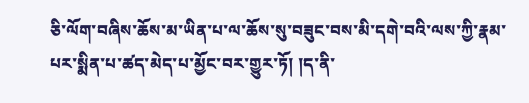ཅི་ལོག་བཞིས་ཆོས་མ་ཡིན་པ་ལ་ཆོས་སུ་བཟུང་བས་མི་དགེ་བའི་ལས་ཀྱི་རྣམ་པར་སྨིན་པ་ཚད་མེད་པ་མྱོང་བར་གྱུར་ཏོ། །ད་ནི་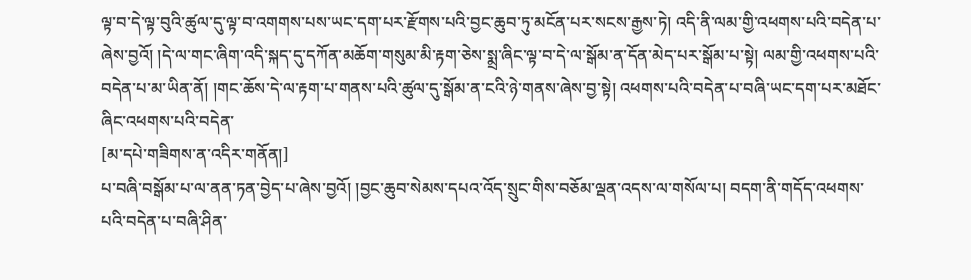ལྟ་བ་དེ་ལྟ་བུའི་ཚུལ་དུ་ལྟ་བ་འགགས་པས་ཡང་དག་པར་རྫོགས་པའི་བྱང་ཆུབ་ཏུ་མངོན་པར་སངས་རྒྱས་ཏེ། འདི་ནི་ལམ་གྱི་འཕགས་པའི་བདེན་པ་ཞེས་བྱའོ། །དེ་ལ་གང་ཞིག་འདི་སྐད་དུ་དཀོན་མཆོག་གསུམ་མི་རྟག་ཅེས་སྨྲ་ཞིང་ལྟ་བ་དེ་ལ་སྒོམ་ན་དོན་མེད་པར་སྒོམ་པ་སྟེ། ལམ་གྱི་འཕགས་པའི་བདེན་པ་མ་ཡིན་ནོ། །གང་ཆོས་དེ་ལ་རྟག་པ་གནས་པའི་ཚུལ་དུ་སྒོམ་ན་ངའི་ཉེ་གནས་ཞེས་བྱ་སྟེ། འཕགས་པའི་བདེན་པ་བཞི་ཡང་དག་པར་མཐོང་ཞིང་འཕགས་པའི་བདེན་
[མ་དཔེ་གཟིགས་ན་འདིར་གནོན།]
པ་བཞི་བསྒོམ་པ་ལ་ནན་ཏན་བྱེད་པ་ཞེས་བྱའོ། །བྱང་ཆུབ་སེམས་དཔའ་འོད་སྲུང་གིས་བཅོམ་ལྡན་འདས་ལ་གསོལ་པ། བདག་ནི་གདོད་འཕགས་པའི་བདེན་པ་བཞི་ཤིན་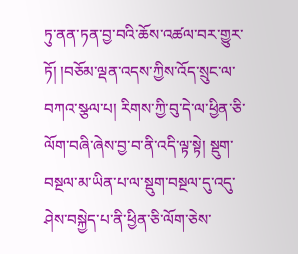ཏུ་ནན་ཏན་བྱ་བའི་ཆོས་འཚལ་བར་གྱུར་ཏོ། །བཅོམ་ལྡན་འདས་ཀྱིས་འོད་སྲུང་ལ་བཀའ་སྩལ་པ། རིགས་ཀྱི་བུ་དེ་ལ་ཕྱིན་ཅི་ལོག་བཞི་ཞེས་བྱ་བ་ནི་འདི་ལྟ་སྟེ། སྡུག་བསྔལ་མ་ཡིན་པ་ལ་སྡུག་བསྔལ་དུ་འདུ་ཤེས་བསྐྱེད་པ་ནི་ཕྱིན་ཅི་ལོག་ཅེས་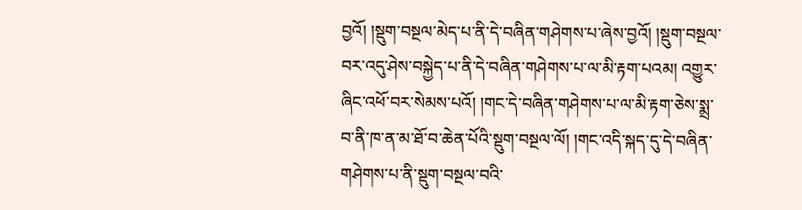བྱའོ། །སྡུག་བསྔལ་མེད་པ་ནི་དེ་བཞིན་གཤེགས་པ་ཞེས་བྱའོ། །སྡུག་བསྔལ་བར་འདུ་ཤེས་བསྐྱེད་པ་ནི་དེ་བཞིན་གཤེགས་པ་ལ་མི་རྟག་པའམ། འགྱུར་ཞིང་འཕོ་བར་སེམས་པའོ། །གང་དེ་བཞིན་གཤེགས་པ་ལ་མི་རྟག་ཅེས་སྨྲ་བ་ནི་ཁ་ན་མ་ཐོ་བ་ཆེན་པོའི་སྡུག་བསྔལ་ལོ། །གང་འདི་སྐད་དུ་དེ་བཞིན་གཤེགས་པ་ནི་སྡུག་བསྔལ་བའི་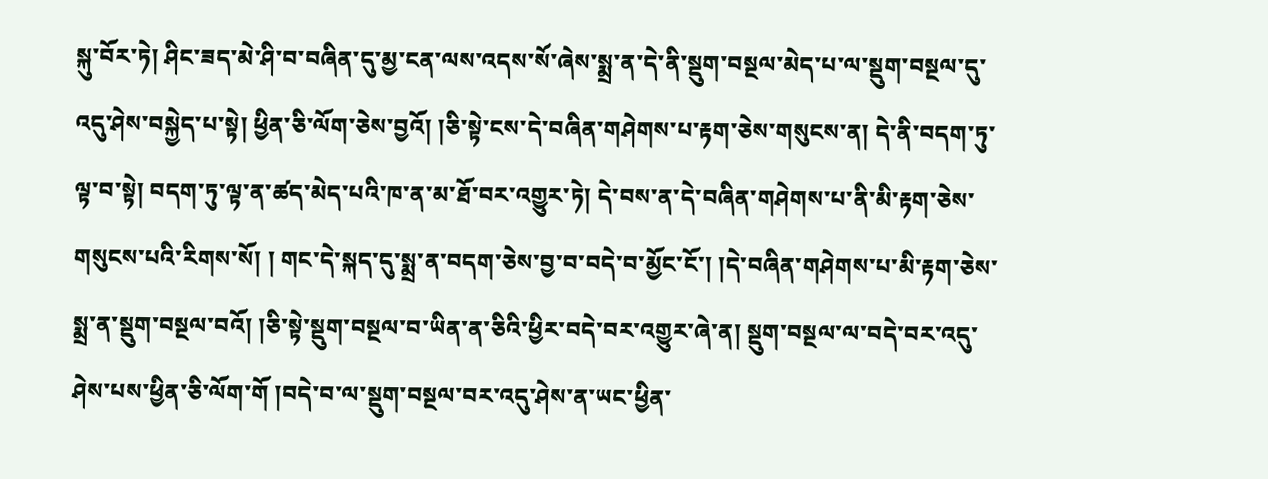སྐུ་བོར་ཏེ། ཤིང་ཟད་མེ་ཤི་བ་བཞིན་དུ་མྱ་ངན་ལས་འདས་སོ་ཞེས་སྨྲ་ན་དེ་ནི་སྡུག་བསྔལ་མེད་པ་ལ་སྡུག་བསྔལ་དུ་འདུ་ཤེས་བསྐྱེད་པ་སྟེ། ཕྱིན་ཅི་ལོག་ཅེས་བྱའོ། །ཅི་སྟེ་ངས་དེ་བཞིན་གཤེགས་པ་རྟག་ཅེས་གསུངས་ན། དེ་ནི་བདག་ཏུ་ལྟ་བ་སྟེ། བདག་ཏུ་ལྟ་ན་ཚད་མེད་པའི་ཁ་ན་མ་ཐོ་བར་འགྱུར་ཏེ། དེ་བས་ན་དེ་བཞིན་གཤེགས་པ་ནི་མི་རྟག་ཅེས་གསུངས་པའི་རིགས་སོ། ། གང་དེ་སྐད་དུ་སྨྲ་ན་བདག་ཅེས་བྱ་བ་བདེ་བ་མྱོང་ངོ་། །དེ་བཞིན་གཤེགས་པ་མི་རྟག་ཅེས་སྨྲ་ན་སྡུག་བསྔལ་བའོ། །ཅི་སྟེ་སྡུག་བསྔལ་བ་ཡིན་ན་ཅིའི་ཕྱིར་བདེ་བར་འགྱུར་ཞེ་ན། སྡུག་བསྔལ་ལ་བདེ་བར་འདུ་ཤེས་པས་ཕྱིན་ཅི་ལོག་གོ །བདེ་བ་ལ་སྡུག་བསྔལ་བར་འདུ་ཤེས་ན་ཡང་ཕྱིན་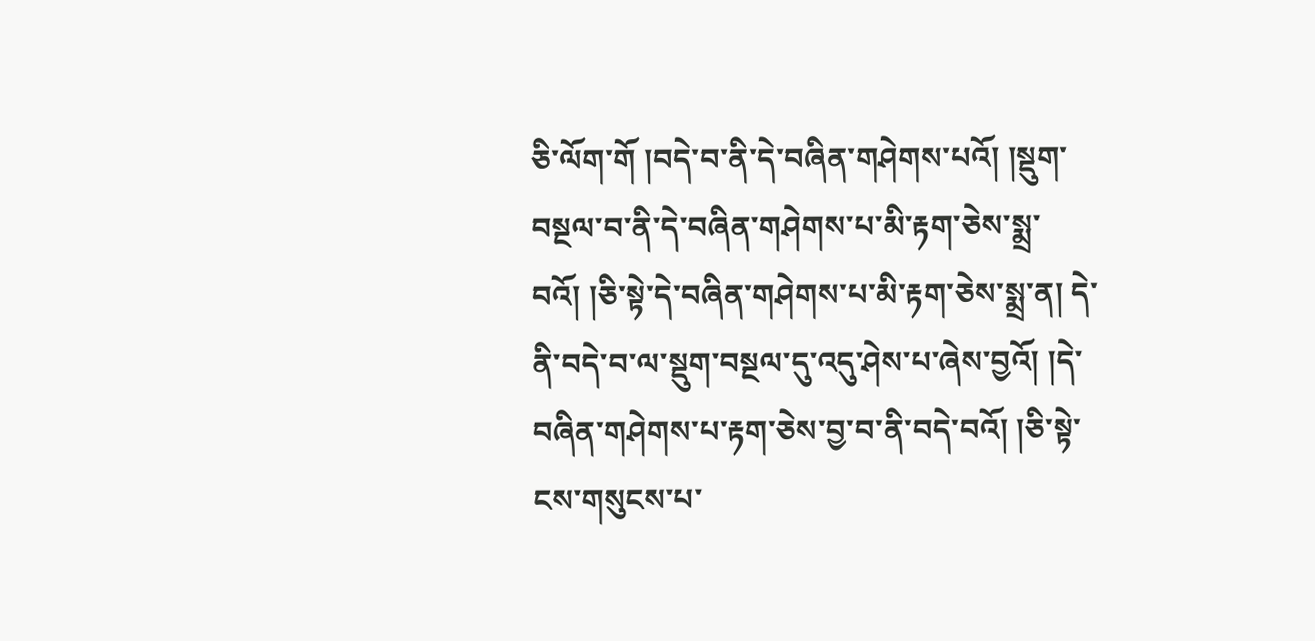ཅི་ལོག་གོ །བདེ་བ་ནི་དེ་བཞིན་གཤེགས་པའོ། །སྡུག་བསྔལ་བ་ནི་དེ་བཞིན་གཤེགས་པ་མི་རྟག་ཅེས་སྨྲ་བའོ། །ཅི་སྟེ་དེ་བཞིན་གཤེགས་པ་མི་རྟག་ཅེས་སྨྲ་ན། དེ་ནི་བདེ་བ་ལ་སྡུག་བསྔལ་དུ་འདུ་ཤེས་པ་ཞེས་བྱའོ། །དེ་བཞིན་གཤེགས་པ་རྟག་ཅེས་བྱ་བ་ནི་བདེ་བའོ། །ཅི་སྟེ་ངས་གསུངས་པ་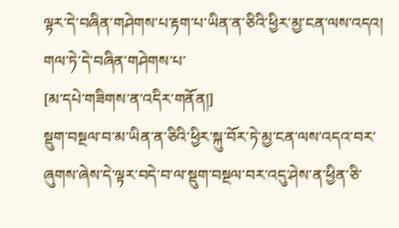ལྟར་དེ་བཞིན་གཤེགས་པ་རྟག་པ་ཡིན་ན་ཅིའི་ཕྱིར་མྱ་ངན་ལས་འདའ། གལ་ཏེ་དེ་བཞིན་གཤེགས་པ་
[མ་དཔེ་གཟིགས་ན་འདིར་གནོན།]
སྡུག་བསྔལ་བ་མ་ཡིན་ན་ཅིའི་ཕྱིར་སྐུ་བོར་ཏེ་མྱ་ངན་ལས་འདའ་བར་ཞུགས་ཞེས་དེ་ལྟར་བདེ་བ་ལ་སྡུག་བསྔལ་བར་འདུ་ཤེས་ན་ཕྱིན་ཅི་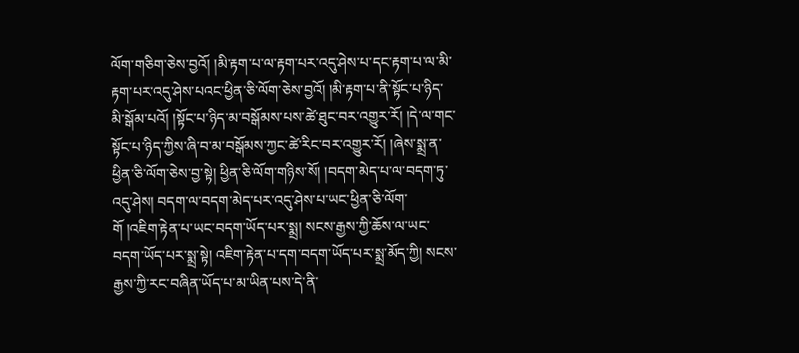ལོག་གཅིག་ཅེས་བྱའོ། །མི་རྟག་པ་ལ་རྟག་པར་འདུ་ཤེས་པ་དང་རྟག་པ་ལ་མི་རྟག་པར་འདུ་ཤེས་པའང་ཕྱིན་ཅི་ལོག་ཅེས་བྱའོ། །མི་རྟག་པ་ནི་སྟོང་པ་ཉིད་མི་སྒོམ་པའོ། །སྟོང་པ་ཉིད་མ་བསྒོམས་པས་ཚེ་ཐུང་བར་འགྱུར་རོ། །དེ་ལ་གང་སྟོང་པ་ཉིད་ཀྱིས་ཞི་བ་མ་བསྒོམས་ཀྱང་ཚེ་རིང་བར་འགྱུར་རོ། །ཞེས་སྨྲ་ན་ཕྱིན་ཅི་ལོག་ཅེས་བྱ་སྟེ། ཕྱིན་ཅི་ལོག་གཉིས་སོ། །བདག་མེད་པ་ལ་བདག་ཏུ་འདུ་ཤེས། བདག་ལ་བདག་མེད་པར་འདུ་ཤེས་པ་ཡང་ཕྱིན་ཅི་ལོག་གོ །འཇིག་རྟེན་པ་ཡང་བདག་ཡོད་པར་སྨྲ། སངས་རྒྱས་ཀྱི་ཆོས་ལ་ཡང་བདག་ཡོད་པར་སྨྲ་སྟེ། འཇིག་རྟེན་པ་དག་བདག་ཡོད་པར་སྨྲ་མོད་ཀྱི། སངས་རྒྱས་ཀྱི་རང་བཞིན་ཡོད་པ་མ་ཡིན་པས་དེ་ནི་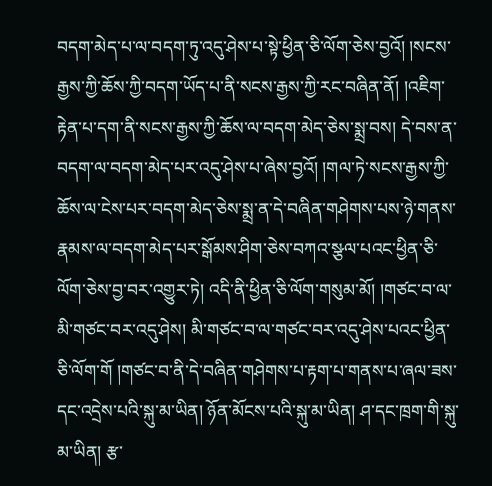བདག་མེད་པ་ལ་བདག་ཏུ་འདུ་ཤེས་པ་སྟེ་ཕྱིན་ཅི་ལོག་ཅེས་བྱའོ། །སངས་རྒྱས་ཀྱི་ཆོས་ཀྱི་བདག་ཡོད་པ་ནི་སངས་རྒྱས་ཀྱི་རང་བཞིན་ནོ། །འཇིག་རྟེན་པ་དག་ནི་སངས་རྒྱས་ཀྱི་ཆོས་ལ་བདག་མེད་ཅེས་སྨྲ་བས། དེ་བས་ན་བདག་ལ་བདག་མེད་པར་འདུ་ཤེས་པ་ཞེས་བྱའོ། །གལ་ཏེ་སངས་རྒྱས་ཀྱི་ཆོས་ལ་ངེས་པར་བདག་མེད་ཅེས་སྨྲ་ན་དེ་བཞིན་གཤེགས་པས་ཉེ་གནས་རྣམས་ལ་བདག་མེད་པར་སྒོམས་ཤིག་ཅེས་བཀའ་སྩལ་པའང་ཕྱིན་ཅི་ལོག་ཅེས་བྱ་བར་འགྱུར་ཏེ། འདི་ནི་ཕྱིན་ཅི་ལོག་གསུམ་མོ། །གཙང་བ་ལ་མི་གཙང་བར་འདུ་ཤེས། མི་གཙང་བ་ལ་གཙང་བར་འདུ་ཤེས་པའང་ཕྱིན་ཅི་ལོག་གོ །གཙང་བ་ནི་དེ་བཞིན་གཤེགས་པ་རྟག་པ་གནས་པ་ཞལ་ཟས་དང་འདྲེས་པའི་སྐུ་མ་ཡིན། ཉོན་མོངས་པའི་སྐུ་མ་ཡིན། ཤ་དང་ཁྲག་གི་སྐུ་མ་ཡིན། རྩ་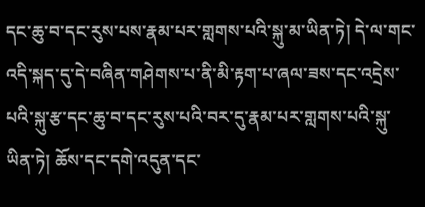དང་ཆུ་བ་དང་རུས་པས་རྣམ་པར་གླགས་པའི་སྐུ་མ་ཡིན་ཏེ། དེ་ལ་གང་འདི་སྐད་དུ་དེ་བཞིན་གཤེགས་པ་ནི་མི་རྟག་པ་ཞལ་ཟས་དང་འདྲེས་པའི་སྐུ་རྩ་དང་ཆུ་བ་དང་རུས་པའི་བར་དུ་རྣམ་པར་གླགས་པའི་སྐུ་ཡིན་ཏེ། ཆོས་དང་དགེ་འདུན་དང་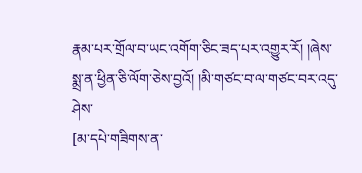རྣམ་པར་གྲོལ་བ་ཡང་འགོག་ཅིང་ཟད་པར་འགྱུར་རོ། །ཞེས་སྨྲ་ན་ཕྱིན་ཅི་ལོག་ཅེས་བྱའོ། །མི་གཙང་བ་ལ་གཙང་བར་འདུ་ཤེས་
[མ་དཔེ་གཟིགས་ན་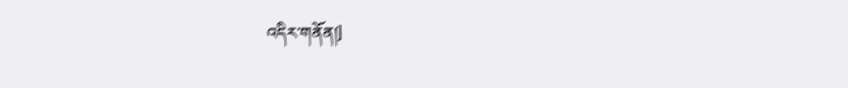འདིར་གནོན།]